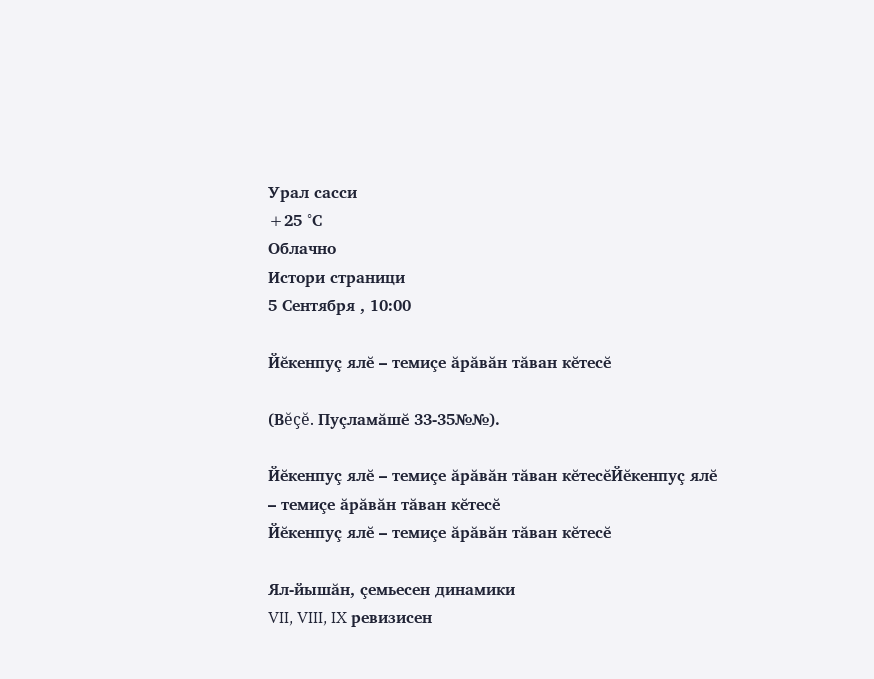Урал сасси
+25 °С
Облачно
Истори страници
5 Сентября , 10:00

Йĕкенпуç ялĕ – темиçе ăрăвăн тăван кĕтесĕ

(Вĕçĕ. Пуçламăшĕ 33-35№№).

Йĕкенпуç ялĕ – темиçе ăрăвăн тăван кĕтесĕЙĕкенпуç ялĕ – темиçе ăрăвăн тăван кĕтесĕ
Йĕкенпуç ялĕ – темиçе ăрăвăн тăван кĕтесĕ

Ял-йышăн, çемьесен динамики
VII, VIII, IX ревизисен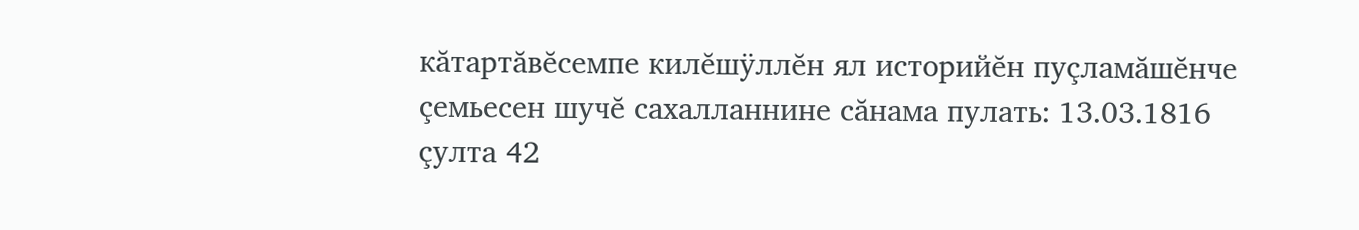кăтартăвĕсемпе килĕшÿллĕн ял историйĕн пуçламăшĕнче çемьесен шучĕ сахалланнине сăнама пулать: 13.03.1816 çулта 42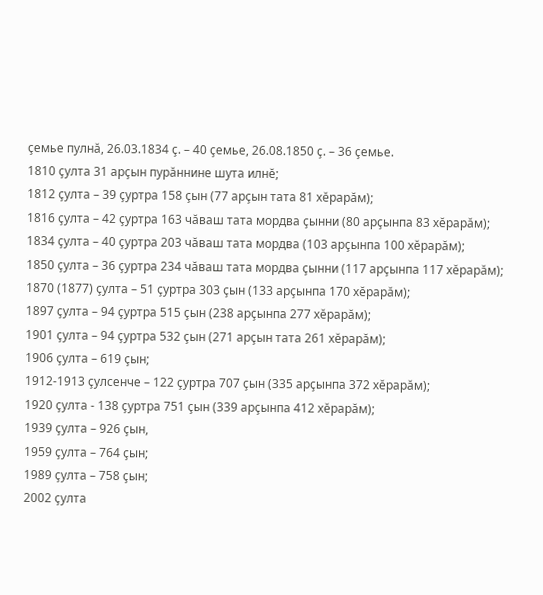çемье пулнă, 26.03.1834 ç. – 40 çемье, 26.08.1850 ç. – 36 çемье.
1810 çулта 31 арçын пурăннине шута илнĕ;
1812 çулта – 39 çуртра 158 çын (77 арçын тата 81 хĕрарăм);
1816 çулта – 42 çуртра 163 чăваш тата мордва çынни (80 арçынпа 83 хĕрарăм);
1834 çулта – 40 çуртра 203 чăваш тата мордва (103 арçынпа 100 хĕрарăм);
1850 çулта – 36 çуртра 234 чăваш тата мордва çынни (117 арçынпа 117 хĕрарăм);
1870 (1877) çулта – 51 çуртра 303 çын (133 арçынпа 170 хĕрарăм);
1897 çулта – 94 çуртра 515 çын (238 арçынпа 277 хĕрарăм);
1901 çулта – 94 çуртра 532 çын (271 арçын тата 261 хĕрарăм);
1906 çулта – 619 çын;
1912-1913 çулсенче – 122 çуртра 707 çын (335 арçынпа 372 хĕрарăм);
1920 çулта - 138 çуртра 751 çын (339 арçынпа 412 хĕрарăм);
1939 çулта – 926 çын,
1959 çулта – 764 çын;
1989 çулта – 758 çын;
2002 çулта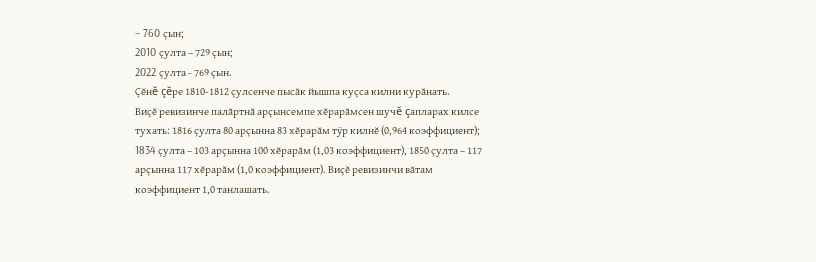– 760 çын;
2010 çулта – 729 çын;
2022 çулта - 769 çын.
Çĕнĕ çĕре 1810-1812 çулсенче пысăк йышпа куçса килни курăнать.
Виçĕ ревизинче палăртнă арçынсемпе хĕрарăмсен шучĕ çапларах килсе тухать: 1816 çулта 80 арçынна 83 хĕрарăм тÿр килнĕ (0,964 коэффициент); 1834 çулта – 103 арçынна 100 хĕрарăм (1,03 коэффициент), 1850 çулта – 117 арçынна 117 хĕрарăм (1,0 коэффициент). Виçĕ ревизинчи вăтам коэффициент 1,0 танлашать.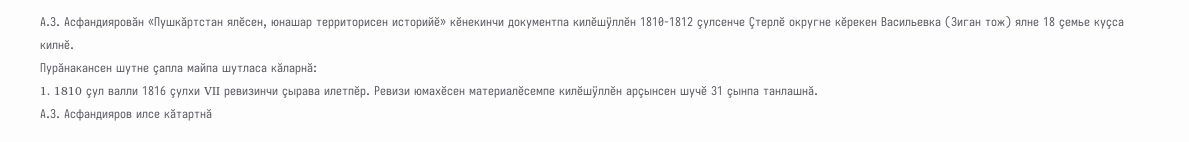А.З. Асфандияровăн «Пушкăртстан ялĕсен, юнашар территорисен историйĕ» кĕнекинчи документпа килĕшÿллĕн 1810-1812 çулсенче Çтерлĕ округне кĕрекен Васильевка (Зиган тож) ялне 18 çемье куçса килнĕ.
Пурăнакансен шутне çапла майпа шутласа кăларнă:
1. 1810 çул валли 1816 çулхи VII ревизинчи çырава илетпĕр. Ревизи юмахĕсен материалĕсемпе килĕшÿллĕн арçынсен шучĕ 31 çынпа танлашнă.
А.З. Асфандияров илсе кăтартнă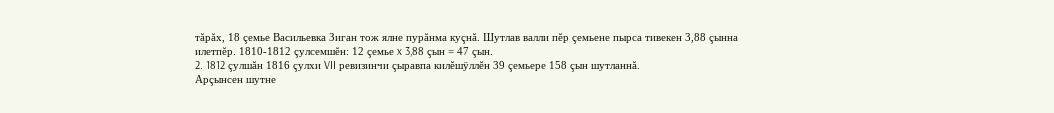тăрăх, 18 çемье Васильевка Зиган тож ялне пурăнма куçнă. Шутлав валли пĕр çемьене пырса тивекен 3,88 çынна илетпĕр. 1810-1812 çулсемшĕн: 12 çемье x 3,88 çын = 47 çын.
2. 1812 çулшăн 1816 çулхи VII ревизинчи çыравпа килĕшÿллĕн 39 çемьере 158 çын шутланнă.
Арçынсен шутне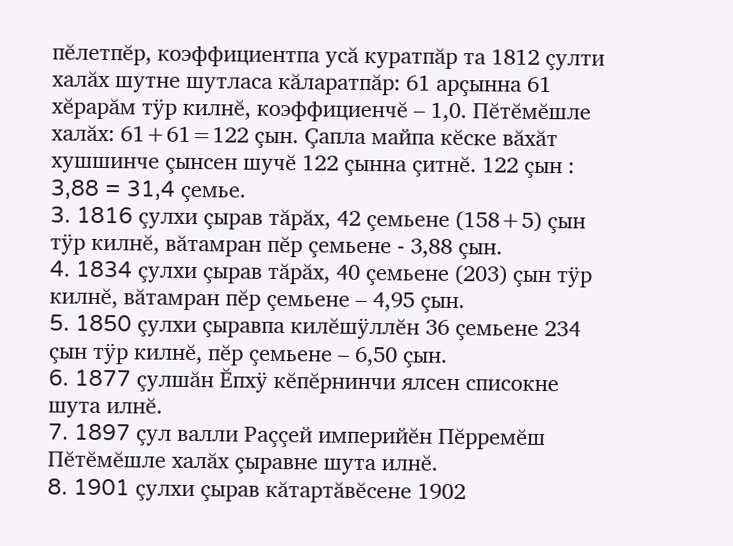пĕлетпĕр, коэффициентпа усă куратпăр та 1812 çулти халăх шутне шутласа кăларатпăр: 61 арçынна 61 хĕрарăм тÿр килнĕ, коэффициенчĕ – 1,0. Пĕтĕмĕшле халăх: 61+61=122 çын. Çапла майпа кĕске вăхăт хушшинче çынсен шучĕ 122 çынна çитнĕ. 122 çын : 3,88 = 31,4 çемье.
3. 1816 çулхи çырав тăрăх, 42 çемьене (158+5) çын тÿр килнĕ, вăтамран пĕр çемьене - 3,88 çын.
4. 1834 çулхи çырав тăрăх, 40 çемьене (203) çын тÿр килнĕ, вăтамран пĕр çемьене – 4,95 çын.
5. 1850 çулхи çыравпа килĕшÿллĕн 36 çемьене 234 çын тÿр килнĕ, пĕр çемьене – 6,50 çын.
6. 1877 çулшăн Ĕпхÿ кĕпĕрнинчи ялсен списокне шута илнĕ.
7. 1897 çул валли Раççей империйĕн Пĕрремĕш Пĕтĕмĕшле халăх çыравне шута илнĕ.
8. 1901 çулхи çырав кăтартăвĕсене 1902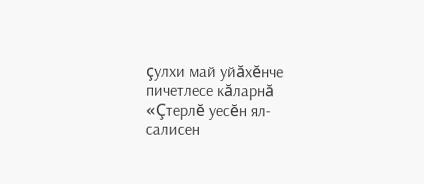çулхи май уйăхĕнче пичетлесе кăларнă «Çтерлĕ уесĕн ял-салисен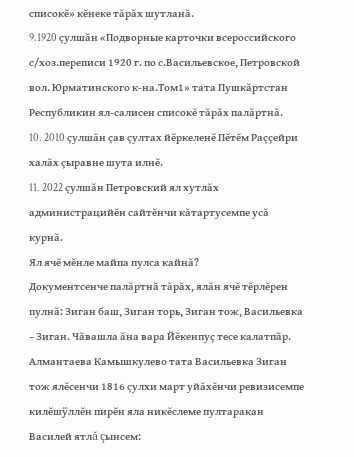списокĕ» кĕнеке тăрăх шутланă.
9.1920 çулшăн «Подворные карточки всероссийского с/хоз.переписи 1920 г. по с.Васильевское, Петровской вол. Юрматинского к-на.Том1» тата Пушкăртстан Республикин ял-салисен списокĕ тăрăх палăртнă.
10. 2010 çулшăн çав çултах йĕркеленĕ Пĕтĕм Раççейри халăх çыравне шута илнĕ.
11. 2022 çулшăн Петровский ял хутлăх администрацийĕн сайтĕнчи кăтартусемпе усă курнă.
Ял ячĕ мĕнле майпа пулса кайнă?
Документсенче палăртнă тăрăх, ялăн ячĕ тĕрлĕрен пулнă: Зиган баш, Зиган торь, Зиган тож, Васильевка – Зиган. Чăвашла ăна вара Йĕкенпуç тесе калатпăр.
Алмантаева Камышкулево тата Васильевка Зиган тож ялĕсенчи 1816 çулхи март уйăхĕнчи ревизисемпе килĕшÿллĕн пирĕн яла никĕслеме пултаракан Василей ятлă çынсем: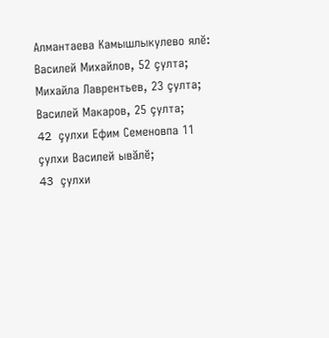Алмантаева Камышлыкулево ялĕ:
Василей Михайлов, 52 çулта;
Михайла Лаврентьев, 23 çулта;
Василей Макаров, 25 çулта;
42 çулхи Ефим Семеновпа 11 çулхи Василей ывăлĕ;
43 çулхи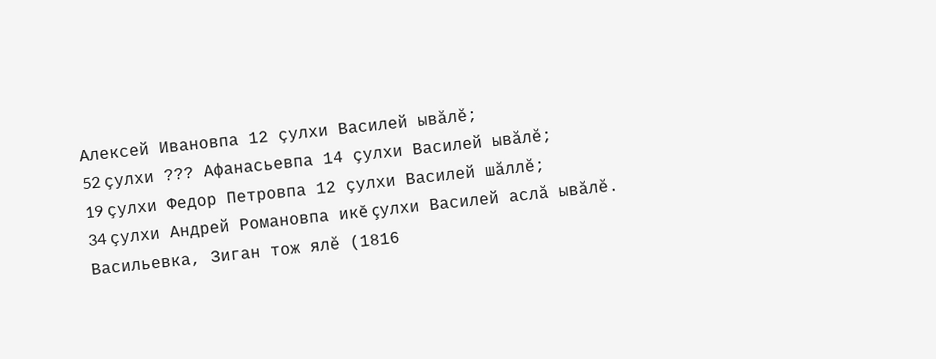Алексей Ивановпа 12 çулхи Василей ывăлĕ;
52 çулхи ??? Афанасьевпа 14 çулхи Василей ывăлĕ;
19 çулхи Федор Петровпа 12 çулхи Василей шăллĕ;
34 çулхи Андрей Романовпа икĕ çулхи Василей аслă ывăлĕ.
Васильевка, Зиган тож ялĕ (1816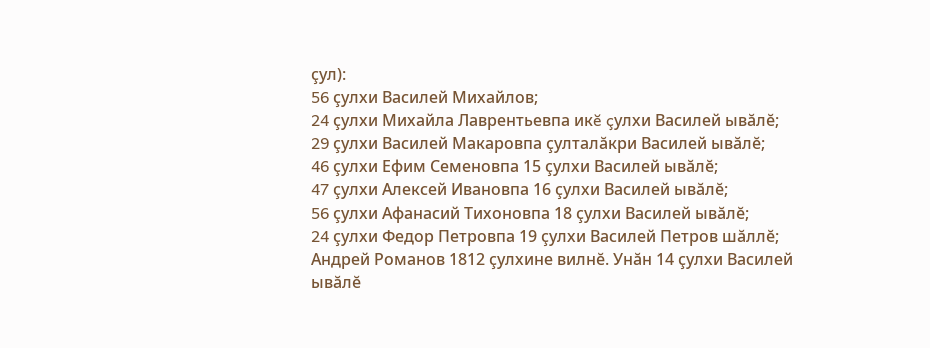çул):
56 çулхи Василей Михайлов;
24 çулхи Михайла Лаврентьевпа икĕ çулхи Василей ывăлĕ;
29 çулхи Василей Макаровпа çулталăкри Василей ывăлĕ;
46 çулхи Ефим Семеновпа 15 çулхи Василей ывăлĕ;
47 çулхи Алексей Ивановпа 16 çулхи Василей ывăлĕ;
56 çулхи Афанасий Тихоновпа 18 çулхи Василей ывăлĕ;
24 çулхи Федор Петровпа 19 çулхи Василей Петров шăллĕ;
Андрей Романов 1812 çулхине вилнĕ. Унăн 14 çулхи Василей ывăлĕ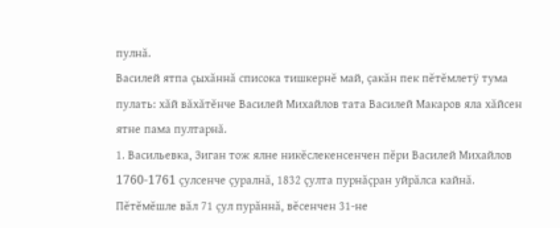пулнă.
Василей ятпа çыхăннă списока тишкернĕ май, çакăн пек пĕтĕмлетÿ тума пулать: хăй вăхăтĕнче Василей Михайлов тата Василей Макаров яла хăйсен ятне пама пултарнă.
1. Васильевка, Зиган тож ялне никĕслекенсенчен пĕри Василей Михайлов 1760-1761 çулсенче çуралнă, 1832 çулта пурнăçран уйрăлса кайнă. Пĕтĕмĕшле вăл 71 çул пурăннă, вĕсенчен 31-не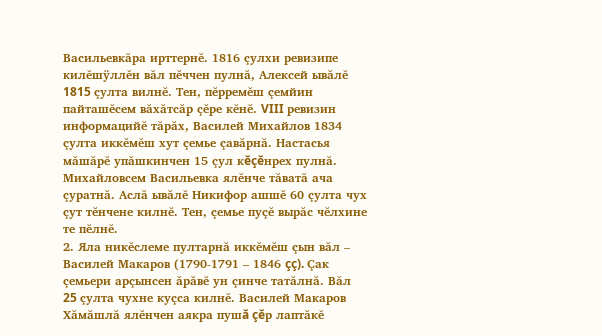Васильевкăра ирттернĕ. 1816 çулхи ревизипе килĕшÿллĕн вăл пĕччен пулнă, Алексей ывăлĕ 1815 çулта вилнĕ. Тен, пĕрремĕш çемйин пайташĕсем вăхăтсăр çĕре кĕнĕ. VIII ревизин информацийĕ тăрăх, Василей Михайлов 1834 çулта иккĕмĕш хут çемье çавăрнă. Настасья мăшăрĕ упăшкинчен 15 çул кĕçĕнрех пулнă. Михайловсем Васильевка ялĕнче тăватă ача çуратнă. Аслă ывăлĕ Никифор ашшĕ 60 çулта чух çут тĕнчене килнĕ. Тен, çемье пуçĕ вырăс чĕлхине те пĕлнĕ.
2. Яла никĕслеме пултарнă иккĕмĕш çын вăл – Василей Макаров (1790-1791 – 1846 çç). Çак çемьери арçынсен ăрăвĕ ун çинче татăлнă. Вăл 25 çулта чухне куçса килнĕ. Василей Макаров Хăмăшлă ялĕнчен аякра пушă çĕр лаптăкĕ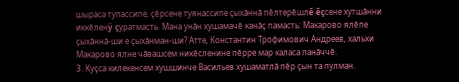шыраса тупассипе, çĕрсене туянассипе çыхăннă пĕлтерĕшлĕ ĕçсене хутшăнни иккĕленÿ çуратмасть. Мана унăн хушамачĕ канăç памасть: Макарово ялĕпе çыхăннă-ши е çыхăнман-ши? Атте, Константин Трофимович Андреев, хальхи Макарово ялне чăвашсем никĕсленине пĕрре мар каласа панăччĕ.
3. Куçса килекенсем хушшинче Васильев хушаматлă пĕр çын та пулман.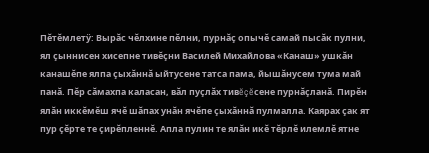Пĕтĕмлетÿ: Вырăс чĕлхине пĕлни, пурнăç опычĕ самай пысăк пулни, ял çыннисен хисепне тивĕçни Василей Михайлова «Канаш» ушкăн канашĕпе ялпа çыхăннă ыйтусене татса пама, йышăнусем тума май панă. Пĕр сăмахпа каласан, вăл пуçлăх тивĕçĕсене пурнăçланă. Пирĕн ялăн иккĕмĕш ячĕ шăпах унăн ячĕпе çыхăннă пулмалла. Каярах çак ят пур çĕрте те çирĕпленнĕ. Апла пулин те ялăн икĕ тĕрлĕ илемлĕ ятне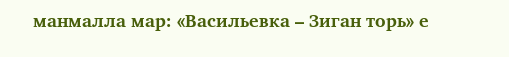манмалла мар: «Васильевка – Зиган торь» е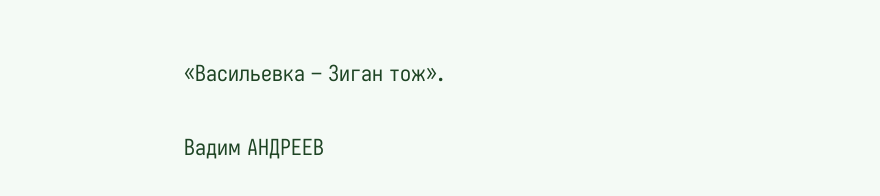«Васильевка – Зиган тож».

Вадим АНДРЕЕВ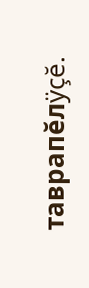таврапĕлÿçĕ.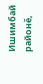Ишимбай районĕ,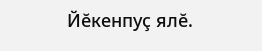Йĕкенпуç ялĕ.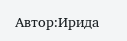Автор:Ирида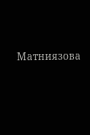Матниязова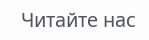Читайте нас